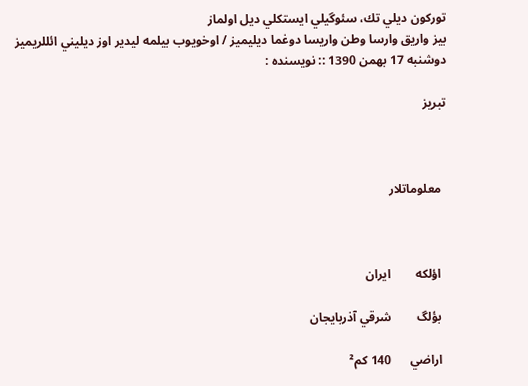توركون ديلي تك، سئوگيلي ايستكلي ديل اولماز
بيز واريق وارسا وطن واريسا دوغما ديليميز / اوخويوب بيلمه ليدير اوز ديليني ائللريميز
دوشنبه 17 بهمن 1390 :: نويسنده :

تبريز



  معلوماتلار



  اؤلكه        ايران

  بؤلگ        شرقي آذربايجان

  اراضي      140 كم²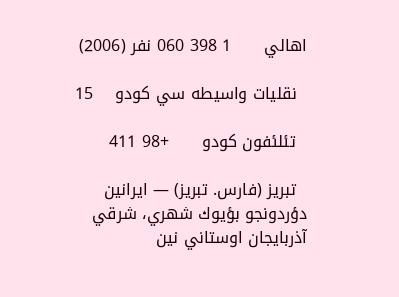اهالي      1 398 060 نفر (2006)

  نقليات واسيطه سي كودو    15

  تئلئفون كودو      +98 411

  تبريز (فارس. تبريز) — ايرانين دؤردونجو بؤيوك شهري، شرقي آذربايجان اوستاني نين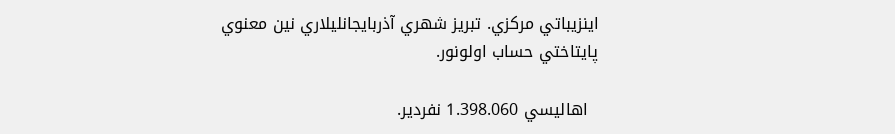اينزيباتي مركزي. تبريز شهري آذربايجانليلاري نين معنوي پايتاختي حساب اولونور.

  اهاليسي 1.398.060 نفردير.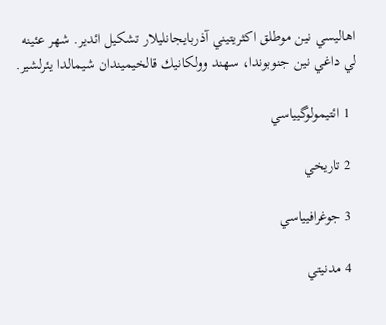اهاليسي نين موطلق اكثريتيني آذربايجانليلار تشكيل ائدير. شهر عئينه لي داغي نين جنوبوندا، سهند وولكانيك قالخيميندان شيمالدا يئرلشير.

  1 ائتيمولوگيياسي

  2 تاريخي

  3 جوغرافيياسي

  4 مدنيتي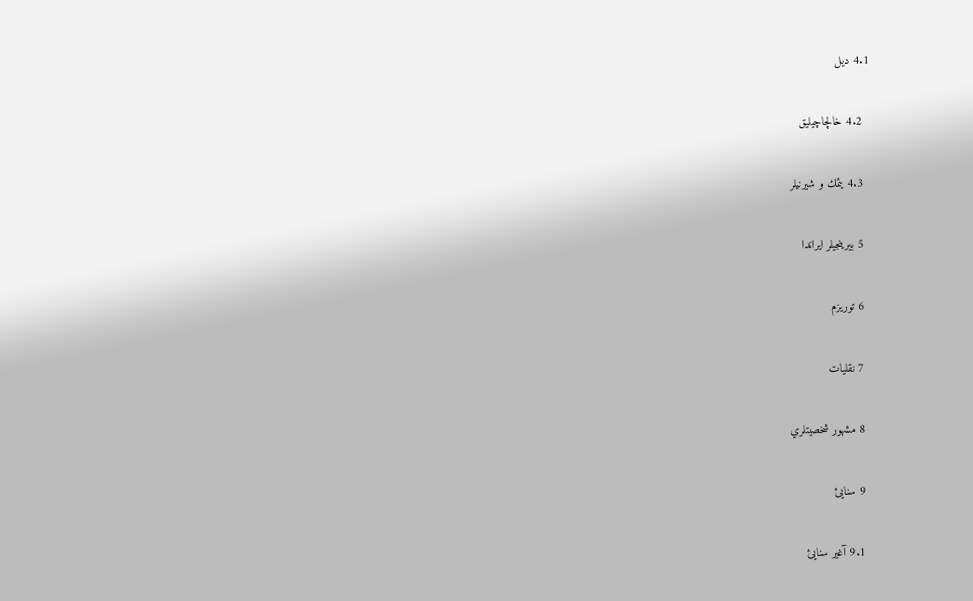4.1 ديل

  4.2 خالچاچيليق

  4.3 يئمك و شيرنيلر

  5 بيرينجيلر ايراندا

  6 توريزم

  7 نقليات

  8 مشهور شخصيتلري

  9 سنايئ

  9.1 آغير سنايئ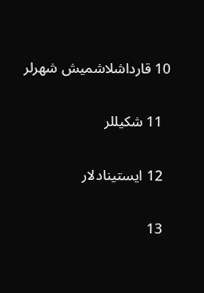10 قارداشلاشميش شهرلر

  11 شكيللر

  12 ايستينادلار

  13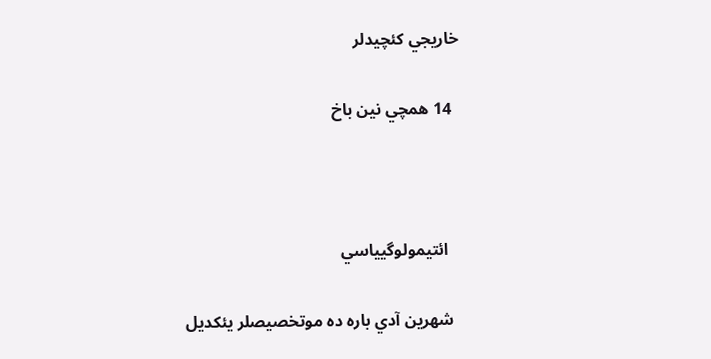خاريجي كئچيدلر

  14 همچي نين باخ



   ائتيمولوگيياسي

  شهرين آدي باره ده موتخصيصلر يئكديل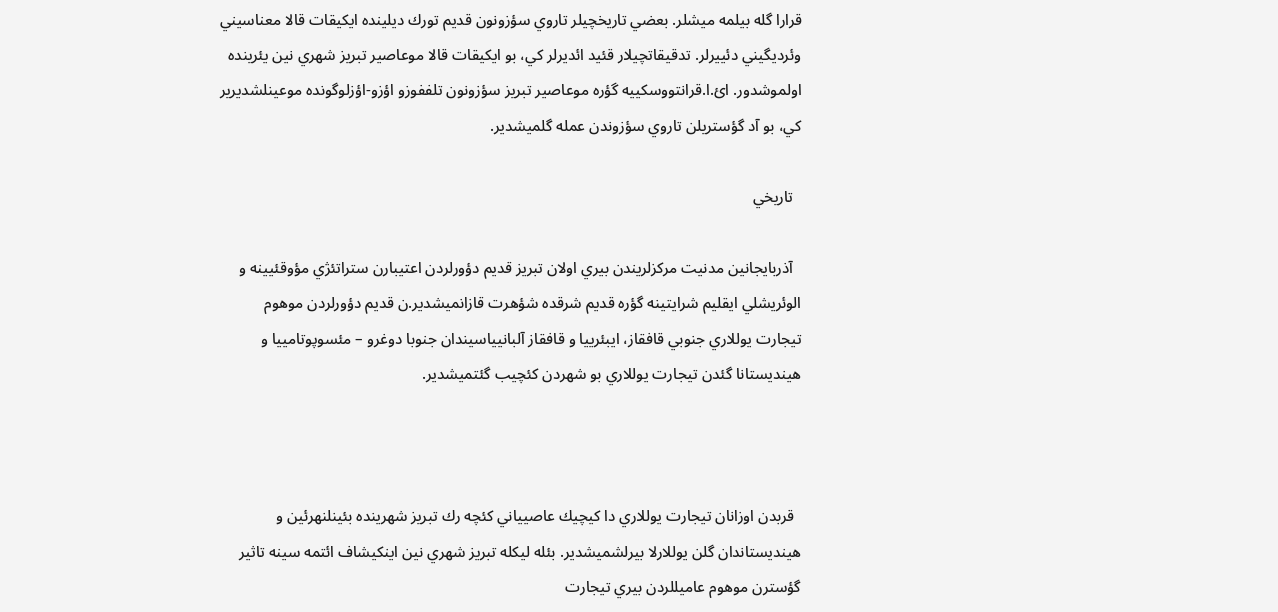قرارا گله بيلمه ميشلر. بعضي تاريخچيلر تاروي سؤزونون قديم تورك ديلينده ايكيقات قالا معناسيني وئرديگيني دئييرلر. تدقيقاتچيلار قئيد ائديرلر كي، بو ايكيقات قالا موعاصير تبريز شهري نين يئرينده اولموشدور. ائ.ا.قرانتووسكييه گؤره موعاصير تبريز سؤزونون تلففوزو اؤزو-اؤزلوگونده موعينلشديرير كي، بو آد گؤستريلن تاروي سؤزوندن عمله گلميشدير.

  تاريخي

  آذربايجانين مدنيت مركزلريندن بيري اولان تبريز قديم دؤورلردن اعتيبارن ستراتئژي مؤوقئيينه و الوئريشلي ايقليم شرايتينه گؤره قديم شرقده شؤهرت قازانميشدير.ن قديم دؤورلردن موهوم تيجارت يوللاري جنوبي قافقاز، ايبئرييا و قافقاز آلبانيياسيندان جنوبا دوغرو – مئسوپوتامييا و هينديستانا گئدن تيجارت يوللاري بو شهردن كئچيب گئتميشدير.



  قربدن اوزانان تيجارت يوللاري دا كيچيك عاصيياني كئچه رك تبريز شهرينده بئينلنهرئين و هينديستاندان گلن يوللارلا بيرلشميشدير. بئله ليكله تبريز شهري نين اينكيشاف ائتمه سينه تاثير گؤسترن موهوم عاميللردن بيري تيجارت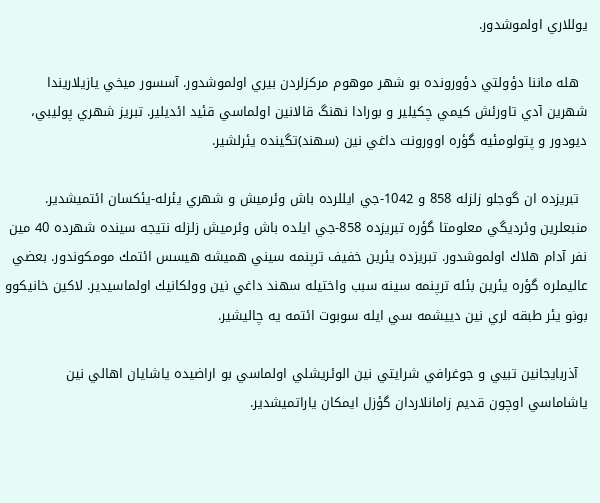يوللاري اولموشدور.

  هله ماننا دؤولتي دؤورونده بو شهر موهوم مركزلردن بيري اولموشدور. آسسور ميخي يازيلاريندا شهرين آدي تاورئش كيمي چكيلير و بورادا نهنگ قالانين اولماسي قئيد ائديلير. تبريز شهري پوليبي، ديودور و پتولومئيه گؤره اوورونت داغي نين (سهند)تگينده يئرلشير.

  تبريزده ان گوجلو زلزله 858 و 1042-جي ايللرده باش وئرميش و شهري يئرله-يئكسان ائتميشدير. منبعلرين وئرديگي معلومتا گؤره تبريزده 858-جي ايلده باش وئرميش زلزله نتيجه سينده شهرده 40 مين نفر آدام هلاك اولموشدور. تبريزده يئرين خفيف ترپنمه سيني هميشه هيسس ائتمك مومكوندور. بعضي عاليملره گؤره يئرين بئله ترپنمه سينه سبب واختيله سهند داغي نين وولكانيك اولماسيدير. لاكين خانيكوو بونو يئر طبقه لري نين دييشمه سي ايله سوبوت ائتمه يه چاليشير.

  آذربايجانين تبيي و جوغرافي شرايتي نين الوئريشلي اولماسي بو اراضيده ياشايان اهالي نين ياشاماسي اوچون قديم زامانلاردان گؤزل ايمكان ياراتميشدير.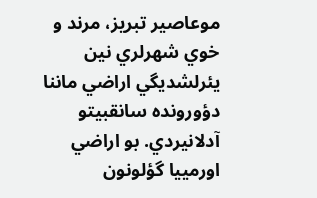موعاصير تبريز، مرند و خوي شهرلري نين يئرلشديگي اراضي ماننا دؤورونده سانقبيتو آدلانيردي. بو اراضي اورمييا گؤلونون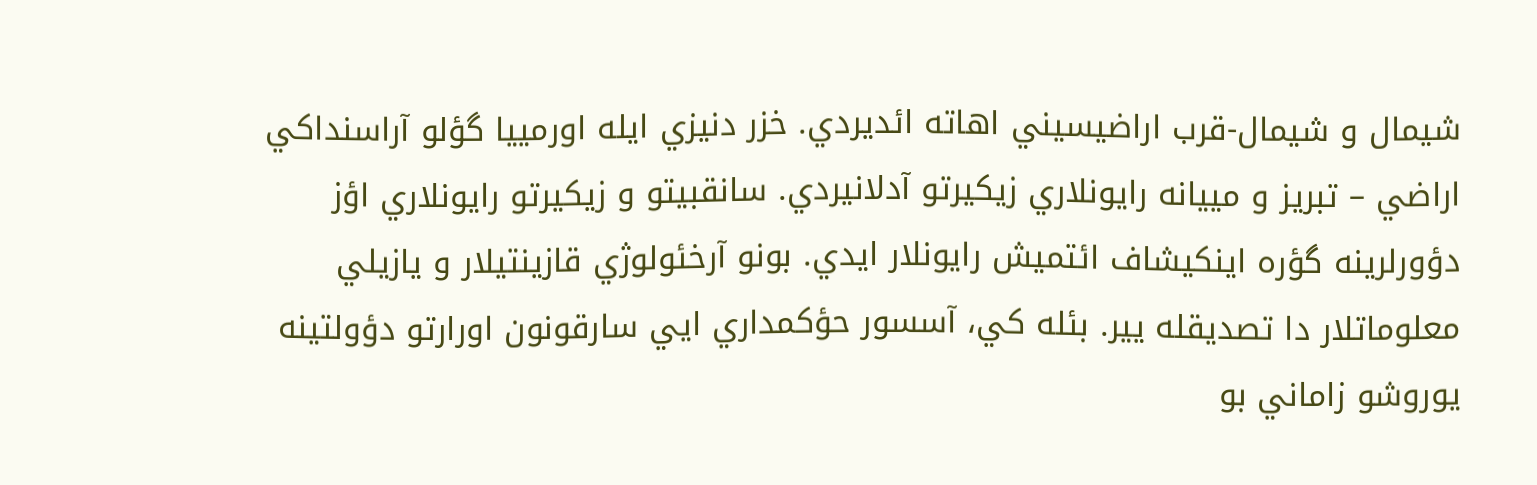شيمال و شيمال-قرب اراضيسيني اهاته ائديردي. خزر دنيزي ايله اورمييا گؤلو آراسنداكي اراضي – تبريز و مييانه رايونلاري زيكيرتو آدلانيردي. سانقبيتو و زيكيرتو رايونلاري اؤز دؤورلرينه گؤره اينكيشاف ائتميش رايونلار ايدي. بونو آرخئولوژي قازينتيلار و يازيلي معلوماتلار دا تصديقله يير. بئله كي، آسسور حؤكمداري ايي سارقونون اورارتو دؤولتينه يوروشو زاماني بو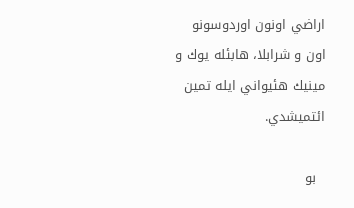اراضي اونون اوردوسونو اون و شرابلا، هابئله يوك و مينيك هئيواني ايله تمين ائتميشدي.

  بو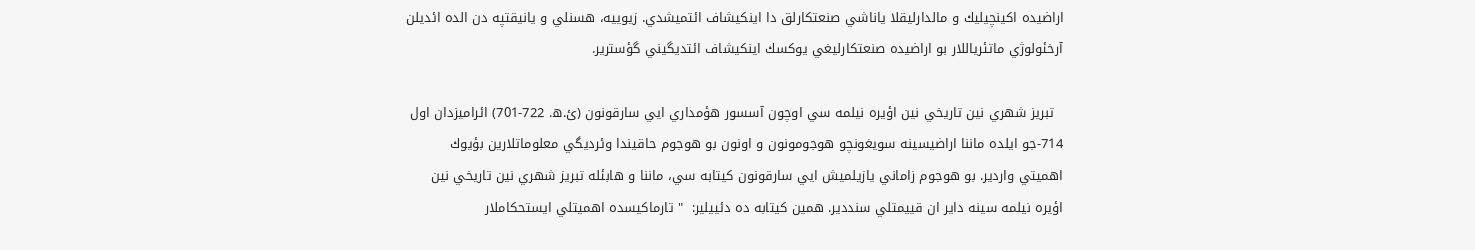اراضيده اكينچيليك و مالدارليقلا ياناشي صنعتكارلق دا اينكيشاف ائتميشدي. زيوييه، هسنلي و يانيقتپه دن الده ائديلن آرخئولوژي ماتئرياللار بو اراضيده صنعتكارليغي يوكسك اينكيشاف ائتديگيني گؤسترير.

  تبريز شهري نين تاريخي نين اؤيره نيلمه سي اوچون آسسور هؤمداري ايي سارقونون (ئ.ه. 722-701) ائراميزدان اول 714-جو ايلده ماننا اراضيسينه سويغونچو هوجومونون و اونون بو هوجوم حاقيندا وئرديگي معلوماتلارين بؤيوك اهميتي واردير. بو هوجوم زاماني يازيلميش ايي سارقونون كيتابه سي، ماننا و هابئله تبريز شهري نين تاريخي نين اؤيره نيلمه سينه داير ان قييمتلي سنددير. همين كيتابه ده دئييلير:  " تارماكيسده اهميتلي ايستحكاملار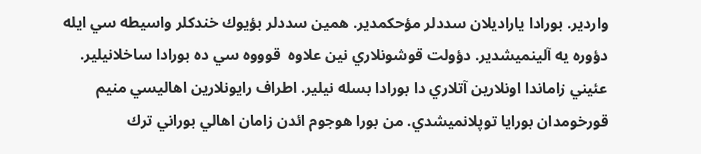واردير. بورادا ياراديلان سددلر مؤحكمدير. همين سددلر بؤيوك خندكلر واسيطه سي ايله دؤوره يه آلينميشدير. دؤولت قوشونلاري نين علاوه  قوووه سي ده بورادا ساخلانيلير. عئيني زاماندا اونلارين آتلاري دا بورادا بسله نيلير. اطراف رايونلارين اهاليسي منيم قورخومدان بورايا توپلانميشدي. من بورا هوجوم ائدن زامان اهالي بوراني ترك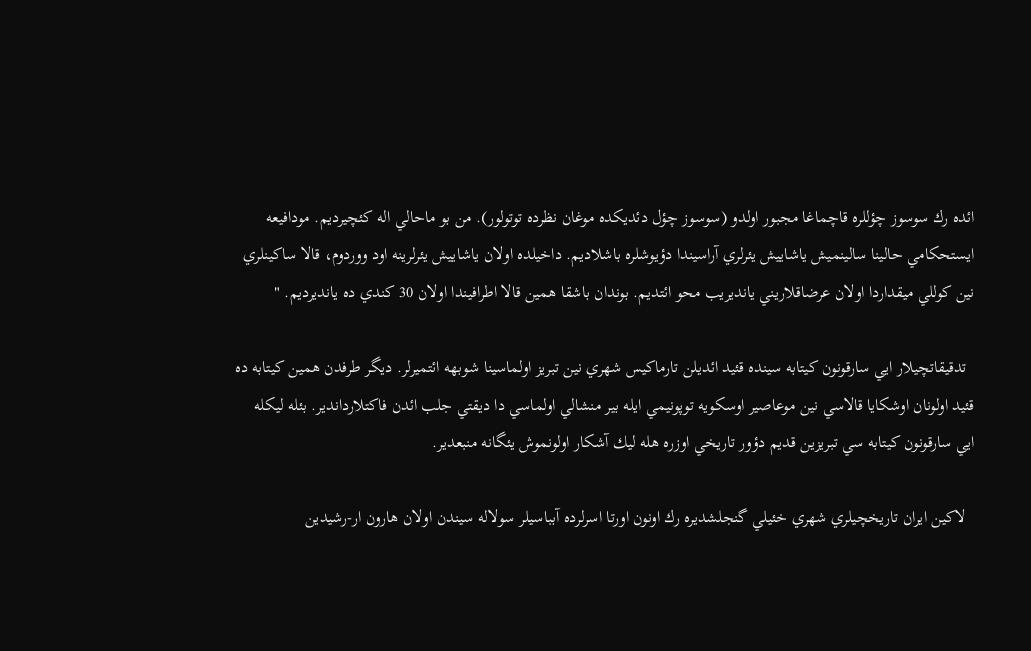ائده رك سوسوز چؤللره قاچماغا مجبور اولدو (سوسوز چؤل دئديكده موغان نظرده توتولور). من بو ماحالي اله كئچيرديم. مودافيعه  ايستحكامي حالينا سالينميش ياشاييش يئرلري آراسيندا دؤيوشلره باشلاديم. داخيلده اولان ياشاييش يئرلرينه اود ووردوم، قالا ساكينلري نين كوللي ميقداردا اولان عرضاقلاريني يانديريب محو ائتديم. بوندان باشقا همين قالا اطرافيندا اولان 30 كندي ده يانديرديم. "

  تدقيقاتچيلار ايي سارقونون كيتابه سينده قئيد ائديلن تارماكيس شهري نين تبريز اولماسينا شوبهه ائتميرلر. ديگر طرفدن همين كيتابه ده قئيد اولونان اوشكايا قالاسي نين موعاصير اوسكويه توپونيمي ايله بير منشالي اولماسي دا ديقتي جلب ائدن فاكتلارداندير. بئله ليكله ايي سارقونون كيتابه سي تبريزين قديم دؤور تاريخي اوزره هله ليك آشكار اولونموش يئگانه منبعدير.

  لاكين ايران تاريخچيلري شهري خئيلي گنجلشديره رك اونون اورتا اسرلرده آبباسيلر سولاله سيندن اولان هارون ار-رشيدين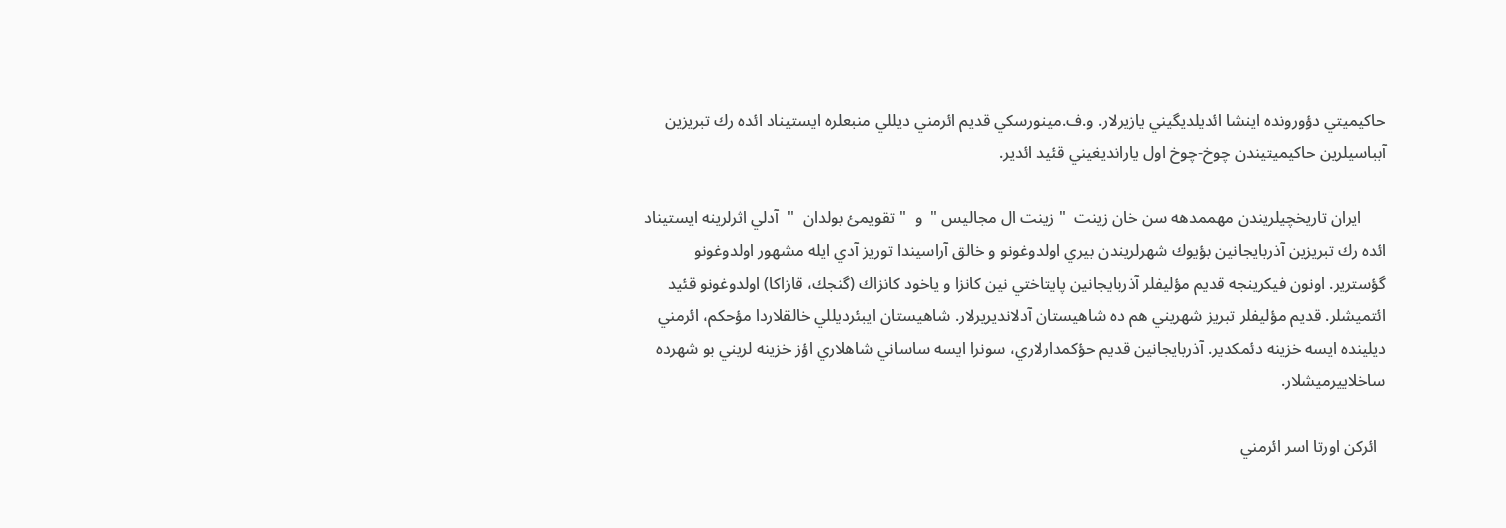حاكيميتي دؤورونده اينشا ائديلديگيني يازيرلار. و.ف.مينورسكي قديم ائرمني ديللي منبعلره ايستيناد ائده رك تبريزين آبباسيلرين حاكيميتيندن چوخ-چوخ اول يارانديغيني قئيد ائدير.

      ايران تاريخچيلريندن مهممدهه سن خان زينت  " زينت ال مجاليس "  و  " تقويمئ بولدان  "  آدلي اثرلرينه ايستيناد ائده رك تبريزين آذربايجانين بؤيوك شهرلريندن بيري اولدوغونو و خالق آراسيندا توريز آدي ايله مشهور اولدوغونو گؤسترير. اونون فيكرينجه قديم مؤليفلر آذربايجانين پايتاختي نين كانزا و ياخود كانزاك (گنجك، قازاكا) اولدوغونو قئيد ائتميشلر. قديم مؤليفلر تبريز شهريني هم ده شاهيستان آدلانديريرلار. شاهيستان ايبئرديللي خالقلاردا مؤحكم، ائرمني ديلينده ايسه خزينه دئمكدير. آذربايجانين قديم حؤكمدارلاري، سونرا ايسه ساساني شاهلاري اؤز خزينه لريني بو شهرده ساخلاييرميشلار.

  ائركن اورتا اسر ائرمني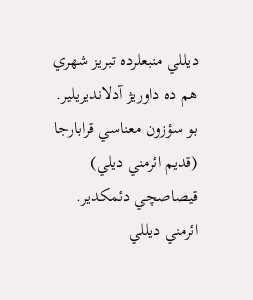ديللي منبعلرده تبريز شهري هم ده داوريژ آدلانديريلير. بو سؤزون معناسي قرابارجا (قديم ائرمني ديلي) قيصاصچي دئمكدير. ائرمني ديللي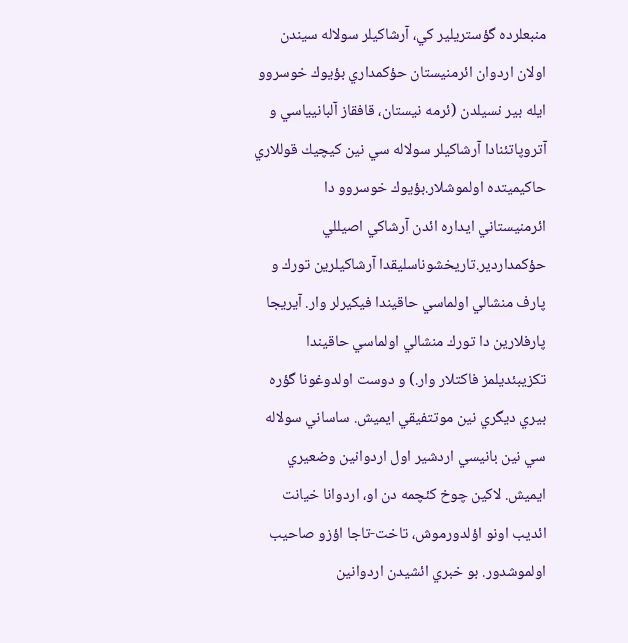منبعلرده گؤستريلير كي، آرشاكيلر سولاله سيندن اولان اردوان ائرمنيستان حؤكمداري بؤيوك خوسروو ايله بير نسيلدن (ئرمه نيستان، قافقاز آلبانيياسي و آتروپاتئنادا آرشاكيلر سولاله سي نين كيچيك قوللاري حاكيميتده اولموشلار.بؤيوك خوسروو دا ائرمنيستاني ايداره ائدن آرشاكي اصيللي حؤكمداردير.تاريخشوناسليقدا آرشاكيلرين تورك و پارف منشالي اولماسي حاقيندا فيكيرلر وار. آيريجا پارفلارين دا تورك منشالي اولماسي حاقيندا تكزيبئديلمز فاكتلار وار.) و دوست اولدوغونا گؤره بيري ديگري نين موتتفيقي ايميش. ساساني سولاله سي نين بانيسي اردشير اول اردوانين وضعيري ايميش. لاكين چوخ كئچمه دن او، اردوانا خيانت ائديب اونو اؤلدورموش، تاخت-تاجا اؤزو صاحيب اولموشدور. بو خبري ائشيدن اردوانين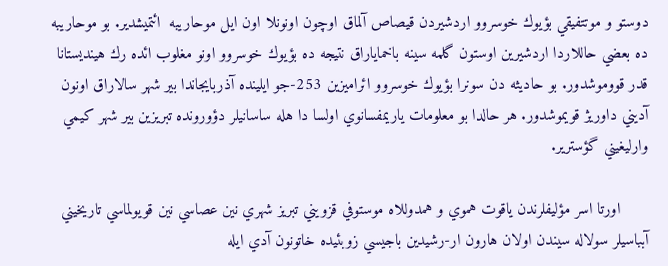دوستو و موتتفيقي بؤيوك خوسروو اردشيردن قيصاص آلماق اوچون اونونلا اون ايل موحاريبه  ائتميشدير. بو موحاريبه ده بعضي حاللاردا اردشيرين اوستون گلمه سينه باخماياراق نتيجه ده بؤيوك خوسروو اونو مغلوب ائده رك هينديستانا قدر قووموشدور. بو حاديثه دن سونرا بؤيوك خوسروو ائراميزين 253-جو ايلينده آذربايجاندا بير شهر سالاراق اونون آديني داوريژ قويموشدور. هر حالدا بو معلومات ياريمفسانوي اولسا دا هله ساسانيلر دؤورونده تبريزين بير شهر كيمي وارليغيني گؤسترير.

      اورتا اسر مؤليفلرندن ياقوت هموي و همدوللاه موستوفي قزويني تبريز شهري نين عصاسي نين قويولماسي تاريخيني آبباسيلر سولاله سيندن اولان هارون ار-رشيدين باجيسي زوبئيده خاتونون آدي ايله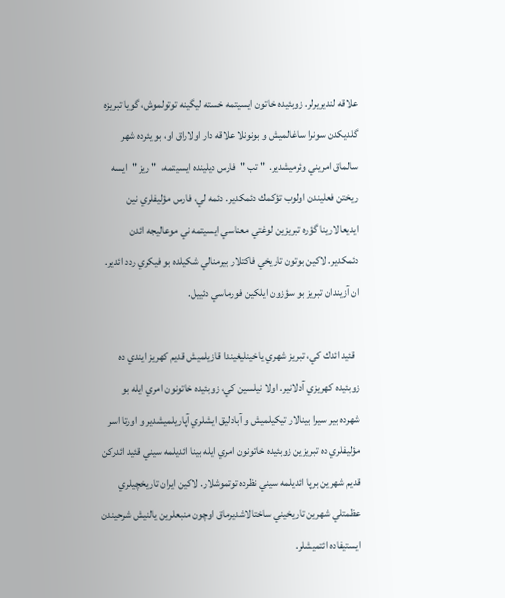علاقه لنديريرلر. زوبئيده خاتون ايسيتمه خسته ليگينه توتولموش، گويا تبريزه گلديكدن سونرا ساغالميش و بونونلا علاقه دار اولاراق او، بو يئرده شهر سالماق امريني وئرميشدير.  " تب "  فارس ديلينده ايسيتمه،  " ريز "  ايسه ريختن فعليندن اولوب تؤكمك دئمكدير. دئمه لي، فارس مؤليفلري نين ايديعالارينا گؤره تبريزين لوغتي معناسي ايسيتمه ني موعاليجه ائدن دئمكدير. لاكين بوتون تاريخي فاكتلار بيرمنالي شكيلده بو فيكري ردد ائدير. ان آزيندان تبريز بو سؤزون ايلكين فورماسي دئييل.

  قئيد ائدك كي، تبريز شهري ياخينليغيندا قازيلميش قديم كهريز ايندي ده زوبئيده كهريزي آدلانير. اولا نيلسين كي، زوبئيده خاتونون امري ايله بو شهرده بير سيرا بينالار تيكيلميش و آبادليق ايشلري آپاريلميشدير و اورتا اسر مؤليفلري ده تبريزين زوبئيده خاتونون امري ايله بينا ائديلمه سيني قئيد ائدركن قديم شهرين برپا ائديلمه سيني نظرده توتموشلار. لاكين ايران تاريخچيلري عظمتلي شهرين تاريخيني ساختالاشديرماق اوچون منبعلرين يالنيش شرحيندن ايستيفاده ائتميشلر.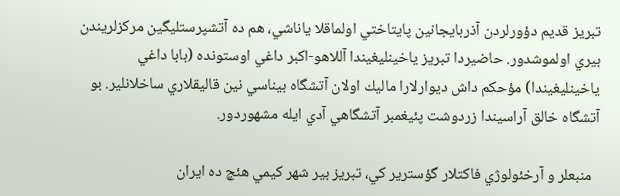تبريز قديم دؤورلردن آذربايجانين پايتاختي اولماقلا ياناشي، هم ده آتشپرستليگين مركزلريندن بيري اولموشدور. حاضيردا تبريز ياخينليغيندا آللاهو-اكبر داغي اوستونده (بابا داغي ياخينليغيندا) مؤحكم داش ديوارلارا ماليك اولان آتشگاه بيناسي نين قاليقلاري ساخلانلير. بو آتشگاه خالق آراسيندا زردوشت پئيغمبر آتشگاهي آدي ايله مشهوردور.

  منبعلر و آرخئولوژي فاكتلار گؤسترير كي، تبريز بير شهر كيمي هئچ ده ايران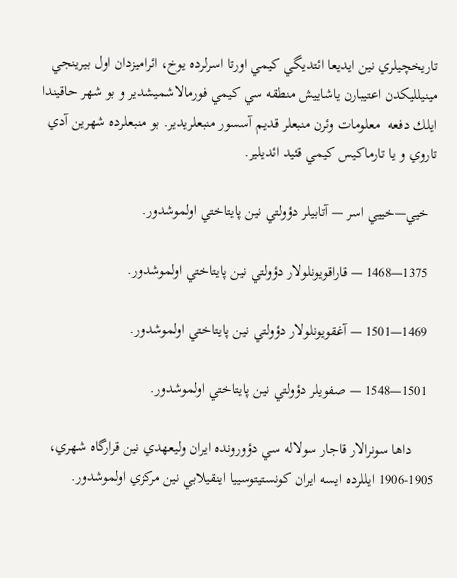تاريخچيلري نين ايديعا ائتديگي كيمي اورتا اسرلرده يوخ، ائراميزدان اول بيرينجي مينيلليكدن اعتيبارن ياشاييش منطقه سي كيمي فورمالاشميشدير و بو شهر حاقيندا ايلك دفعه  معلومات وئرن منبعلر قديم آسسور منبعلريدير. بو منبعلرده شهرين آدي تاروي و يا تارماكيس كيمي قئيد ائديلير.

  خيي—خييي اسر — آتابيلر دؤولتي نين پايتاختي اولموشدور.

  1375—1468 — قاراقويونلولار دؤولتي نين پايتاختي اولموشدور.

  1469—1501 — آغقويونلولار دؤولتي نين پايتاختي اولموشدور.

  1501—1548 — صفويلر دؤولتي نين پايتاختي اولموشدور.

      داها سونرالار قاجار سولاله سي دؤورونده ايران وليعهدي نين قرارگاه شهري، 1905-1906 ايللرده ايسه ايران كونستيتوسييا اينقيلابي نين مركزي اولموشدور.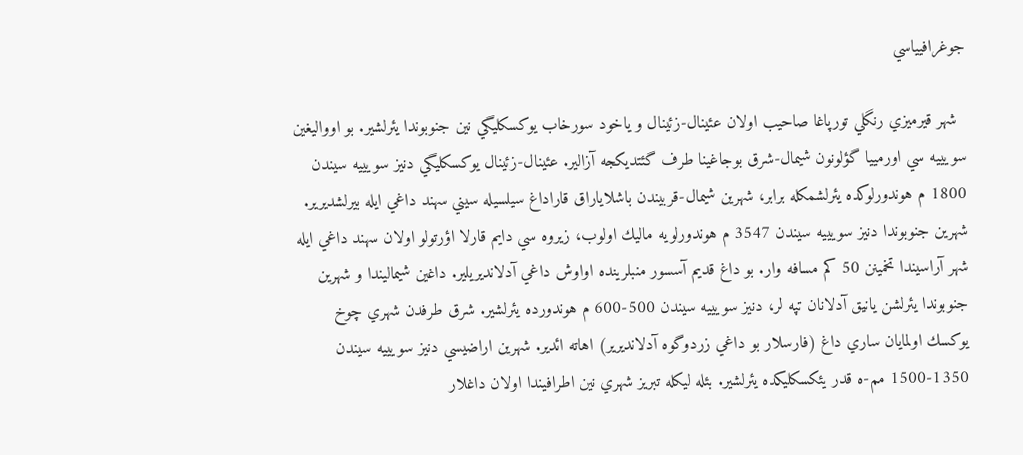جوغرافيياسي

  شهر قيرميزي رنگلي تورپاغا صاحيب اولان عئينال-زئينال و ياخود سورخاب يوكسكليگي نين جنوبوندا يئرلشير. بو اوواليغين سويييه سي اورمييا گؤلونون شيمال-شرق بوجاغينا طرف گئتديكجه آزالير. عئينال-زئينال يوكسكليگي دنيز سويييه سيندن 1800 م هوندورلوكده يئرلشمكله برابر، شهرين شيمال-قربيندن باشلاياراق قاراداغ سيلسيله سيني سهند داغي ايله بيرلشديرير. شهرين جنوبوندا دنيز سويييه سيندن 3547 م هوندورلويه ماليك اولوب، زيروه سي دايم قارلا اؤرتولو اولان سهند داغي ايله شهر آراسيندا تخمينن 50 كم مسافه وار. بو داغ قديم آسسور منبلرينده اواوش داغي آدلانديريلير. داغين شيماليندا و شهرين جنوبوندا يئرلشن يانيق آدلانان تپه لر، دنيز سويييه سيندن 500-600 م هوندورده يئرلشير. شرق طرفدن شهري چوخ يوكسك اولمايان ساري داغ (فارسلار بو داغي زردوگوه آدلانديرير) اهاته ائدير. شهرين اراضيسي دنيز سويييه سيندن 1350-1500 مم-ه قدر يئكسكليكده يئرلشير. بئله ليكله تبريز شهري نين اطرافيندا اولان داغلار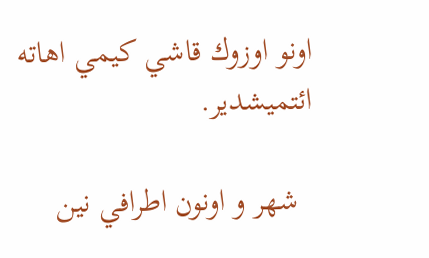اونو اوزوك قاشي كيمي اهاته ائتميشدير.

  شهر و اونون اطرافي نين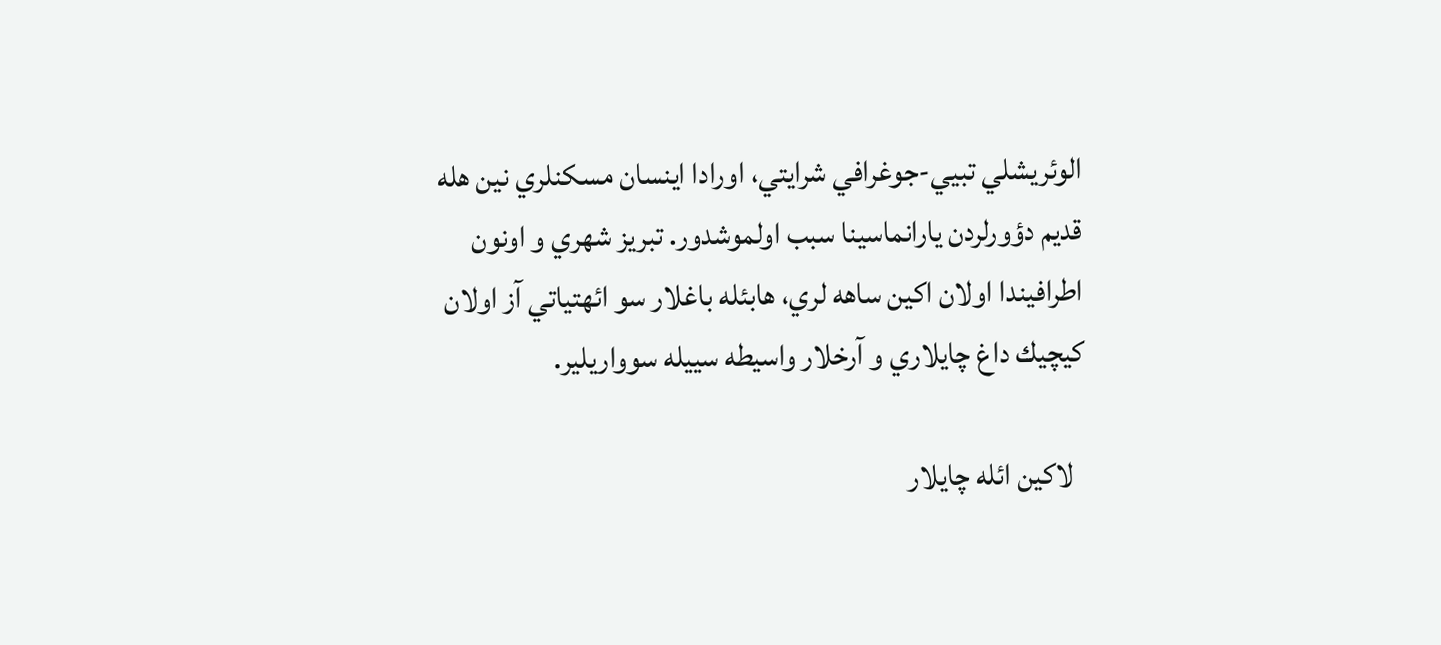الوئريشلي تبيي-جوغرافي شرايتي، اورادا اينسان مسكنلري نين هله قديم دؤورلردن يارانماسينا سبب اولموشدور. تبريز شهري و اونون اطرافيندا اولان اكين ساهه لري، هابئله باغلار سو ائهتياتي آز اولان كيچيك داغ چايلاري و آرخلار واسيطه سييله سوواريلير.

  لاكين ائله چايلار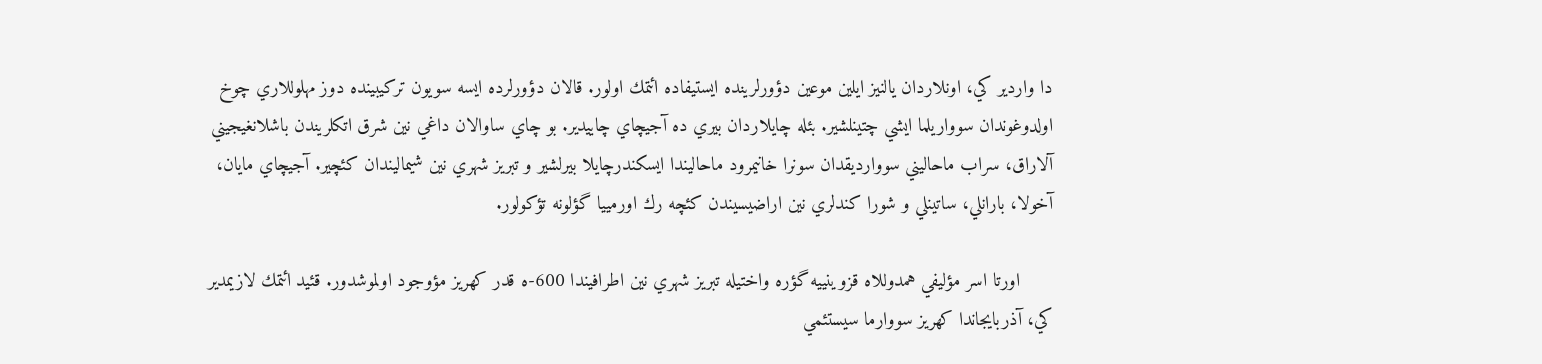دا واردير كي، اونلاردان يالنيز ايلين موعين دؤورلرينده ايستيفاده ائتمك اولور. قالان دؤورلرده ايسه سويون تركيبينده دوز مهلوللاري چوخ اولدوغوندان سوواريلما ايشي چتينلشير. بئله چايلاردان بيري ده آجيچاي چاييدير. بو چاي ساوالان داغي نين شرق اتكلريندن باشلانغيجيني آلاراق، سراب ماحاليني سووارديقدان سونرا خانيمرود ماحاليندا ايسكندرچايلا بيرلشير و تبريز شهري نين شيماليندان كئچير. آجيچاي مايان، آخولا، بارانلي، ساتينلي و شورا كندلري نين اراضيسيندن كئچه رك اورمييا گؤلونه تؤكولور.

      اورتا اسر مؤليفي همدوللاه قزوينييه گؤره واختيله تبريز شهري نين اطرافيندا 600-ه قدر كهريز مؤوجود اولموشدور. قئيد ائتمك لازيمدير كي، آذربايجاندا كهريز سووارما سيستئمي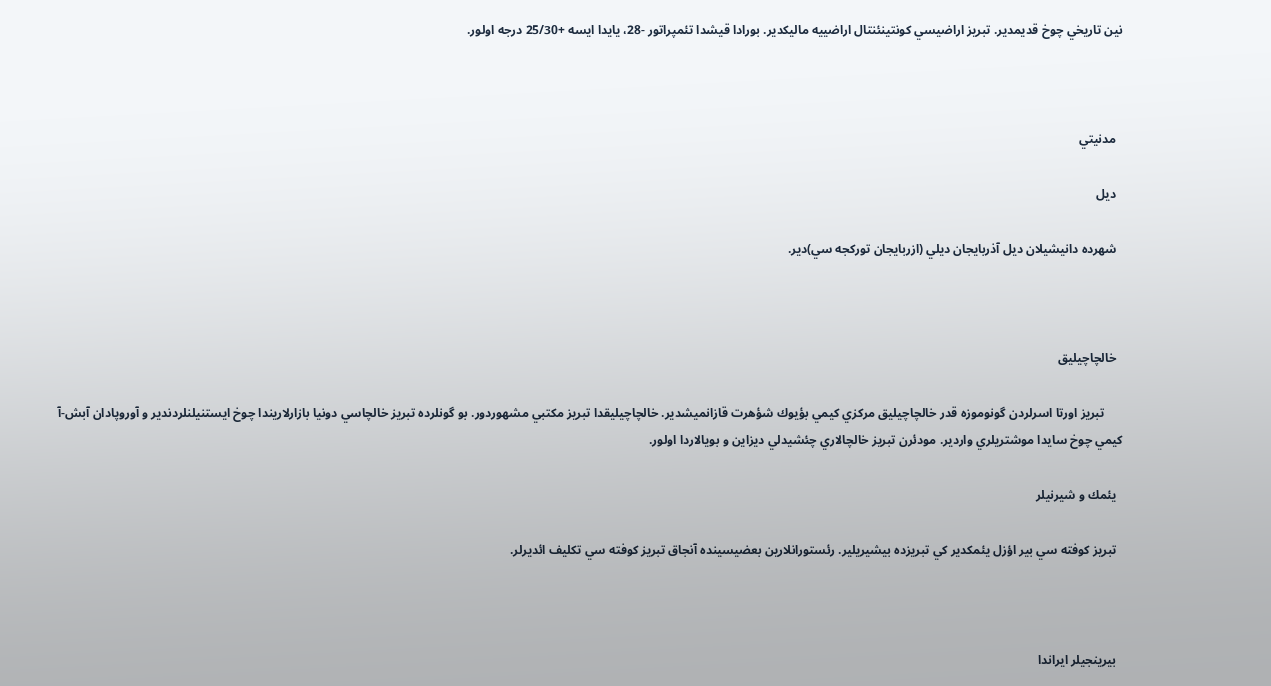نين تاريخي چوخ قديمدير. تبريز اراضيسي كونتينئنتال اراضييه ماليكدير. بورادا قيشدا تئمپراتور -28، يايدا ايسه +25/30 درجه اولور.



  مدنيتي

  ديل

  شهرده دانيشيلان ديل آذربايجان ديلي (ازربايجان توركجه سي)دير.



  خالچاچيليق

      تبريز اورتا اسرلردن گونوموزه قدر خالچاچيليق مركزي كيمي بؤيوك شؤهرت قازانميشدير. خالچاچيليقدا تبريز مكتبي مشهوردور. بو گونلرده تبريز خالچاسي دونيا بازارلاريندا چوخ ايستنيلنلردندير و آوروپادان آبش-آ كيمي چوخ سايدا موشتريلري واردير. مودئرن تبريز خالچالاري چئشيدلي ديزاين و بويالاردا اولور.

  يئمك و شيرنيلر

  تبريز كوفته سي بير اؤزل يئمكدير كي تبريزده بيشيريلير. رئستورانلارين بعضيسينده آنجاق تبريز كوفته سي تكليف ائديرلر.



  بيرينجيلر ايراندا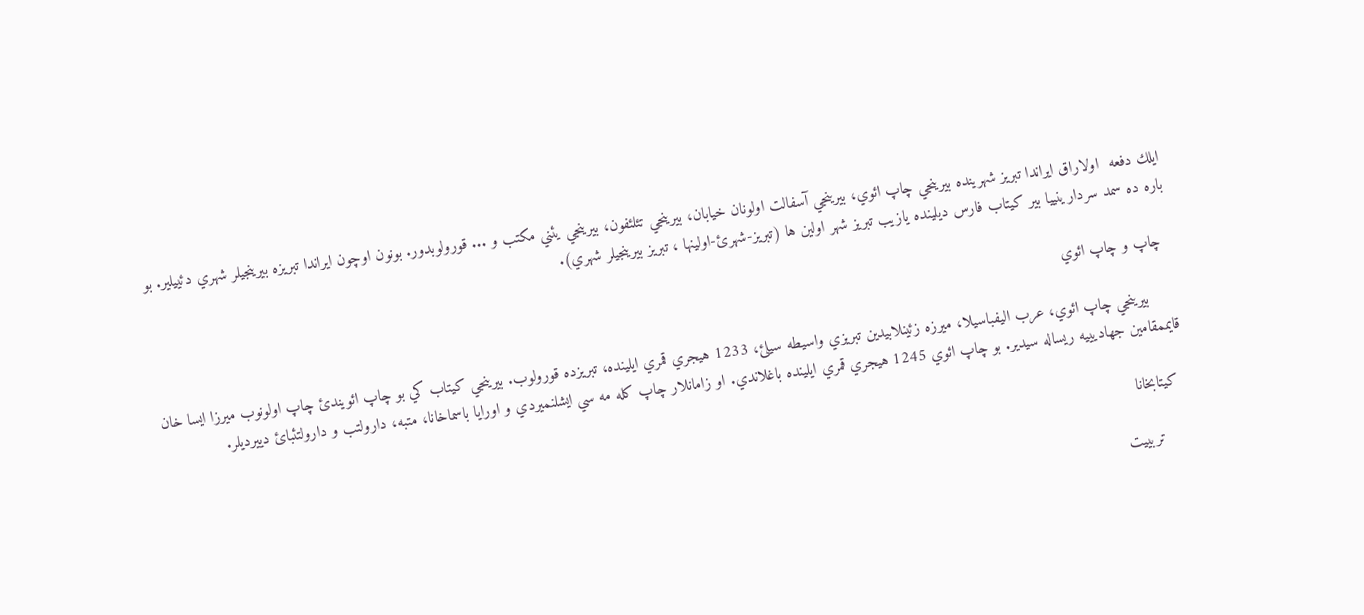ايلك دفعه  اولاراق ايراندا تبريز شهرينده بيرينجي چاپ ائوي، بيرينجي آسفالت اولونان خيابان، بيرينجي تئلئفون، بيرينجي يئني مكتب و ... قورولوبدور. بونون اوچون ايراندا تبريزه بيرينجيلر شهري دئييلير. بو باره ده سمد سردارينييا بير كيتاب فارس ديلينده يازيب تبريز شهر اولين ها (تبريز-شهرئ-اولينها ، تبريز بيرينجيلر شهري).

  چاپ و چاپ ائوي

      بيرينجي چاپ ائوي، عرب اليفباسيلا، ميرزه زئينلابيدين تبريزي واسيطه سيلئ، 1233 هيجري قمري ايلينده، تبريزده قورولوب. بيرينجي كيتاب كي بو چاپ ائويندئ چاپ اولونوب ميرزا ايسا خان قايممقامين جهاديييه ريساله سيدير. بو چاپ ائوي 1245 هيجري قمري ايلينده باغلاندي. او زامانلار چاپ كله مه سي ايشلنميردي و اورايا باسماخانا، متبه، دارولتب و دارولتئبائ دييرديلر.

  كيتابخانا

      تربييت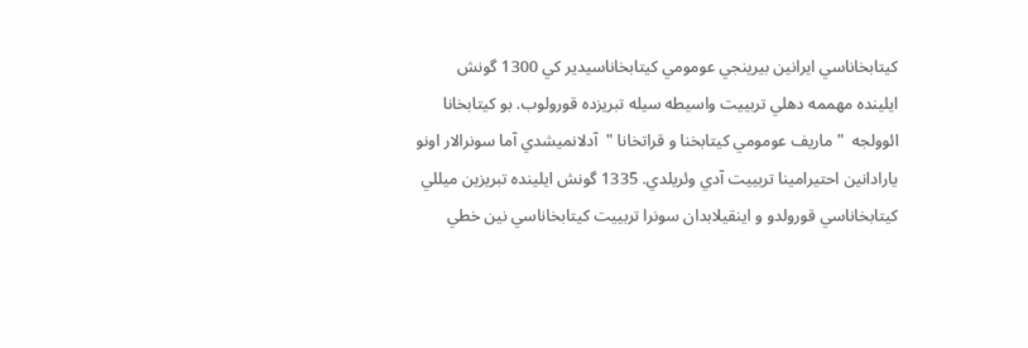كيتابخاناسي ايرانين بيرينجي عومومي كيتابخاناسيدير كي 1300 گونش ايلينده مهممه دهلي تربييت واسيطه سيله تبريزده قورولوب. بو كيتابخانا ائوولجه  " ماريف عومومي كيتابخنا و قراتخانا "  آدلانميشدي آما سونرالار اونو يارادانين احتيرامينا تربييت آدي وئريلدي. 1335 گونش ايلينده تبريزين ميللي كيتابخاناسي قورولدو و اينقيلابدان سونرا تربييت كيتابخاناسي نين خطي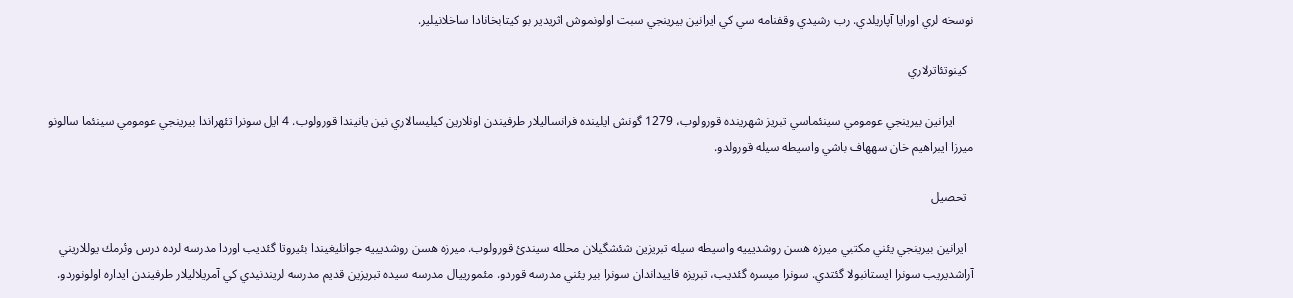نوسخه لري اورايا آپاريلدي. رب رشيدي وقفنامه سي كي ايرانين بيرينجي سبت اولونموش اثريدير بو كيتابخانادا ساخلانيلير.

  كينوتئاترلاري

      ايرانين بيرينجي عومومي سينئماسي تبريز شهرينده قورولوب، 1279 گونش ايلينده فرانساليلار طرفيندن اونلارين كيليسالاري نين يانيندا قورولوب. 4 ايل سونرا تئهراندا بيرينجي عومومي سينئما سالونو ميرزا ايبراهيم خان سههاف باشي واسيطه سيله قورولدو.

  تحصيل

  ايرانين بيرينجي يئني مكتبي ميرزه هسن روشديييه واسيطه سيله تبريزين شئشگيلان محلله سيندئ قورولوب. ميرزه هسن روشديييه جوانليغيندا بئيروتا گئديب اوردا مدرسه لرده درس وئرمك يوللاريني آراشديريب سونرا ايستانبولا گئتدي. سونرا ميسره گئديب، تبريزه قاييداندان سونرا بير يئني مدرسه قوردو. مئمورييال مدرسه سيده تبريزين قديم مدرسه لريندنيدي كي آمريلاليلار طرفيندن ايداره اولونوردو.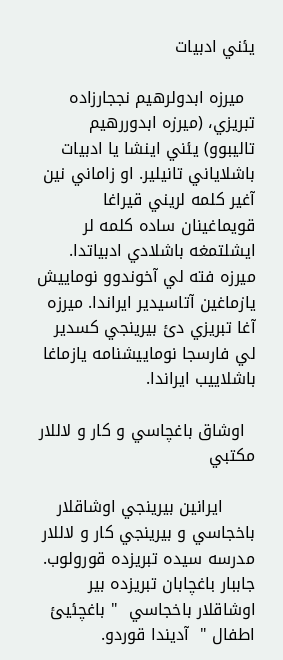يئني ادبيات

  ميرزه ابدولرهيم نججارزاده تبريزي، (ميرزه ابدوررهيم تاليبوو) يئني اينشا يا ادبيات باشلاياني تانيلير. او زاماني نين آغير كلمه لريني قيراغا قويماغينان ساده كلمه لر ايشلتمغه باشلادي ادبياتدا. ميرزه فته لي آخوندوو نوماييش يازماغين آتاسيدير ايراندا. ميرزه آغا تبريزي دئ بيرينجي كسدير لي فارسجا نوماييشنامه يازماغا باشلاييب ايراندا.

  اوشاق باغچاسي و كار و لاللار مكتبي

      ايرانين بيرينجي اوشاقلار باخجاسي و بيرينجي كار و لاللار مدرسه سيده تبريزده قورولوب. جاببار باغچابان تبريزده بير اوشاقلار باخجاسي  " باغچئيئ اطفال "  آديندا قوردو.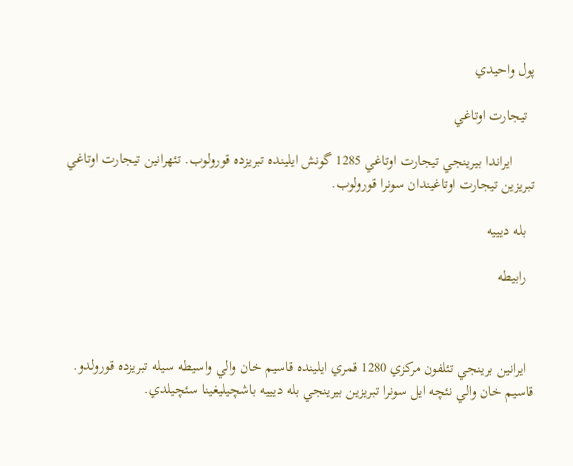پول واحيدي

  تيجارت اوتاغي

      ايراندا بيرينجي تيجارت اوتاغي 1285 گونش ايلينده تبريزده قورولوب. تئهرانين تيجارت اوتاغي تبريزين تيجارت اوتاغيندان سونرا قورولوب.

  بله ديييه

  رابيطه



  ايرانين برينجي تئلفون مركزي 1280 قمري ايلينده قاسيم خان والي واسيطه سيله تبريزده قورولدو. قاسيم خان والي نئچه ايل سونرا تبريزين بيرينجي بله ديييه باشچيليغينا سئچيلدي.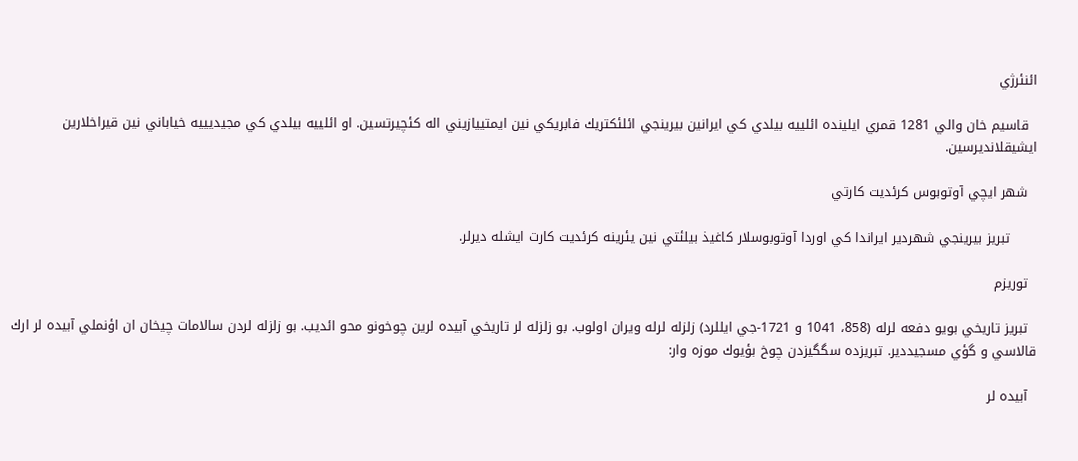ائنئرژي

  قاسيم خان والي 1281 قمري ايلينده ائلييه بيلدي كي ايرانين بيرينجي ائلئكتريك فابريكي نين ايمتييازيني اله كئچيرتسين. او ائلييه بيلدي كي مجيديييه خياباني نين قيراخلارين ايشيقلانديرسين.

  شهر ايچي آوتوبوس كرئديت كارتي

      تبريز بيرينجي شهردير ايراندا كي اوردا آوتوبوسلار كاغيذ بيلئتي نين يئرينه كرئديت كارت ايشله ديرلر.

  توريزم

  تبريز تاريخي بويو دفعه لرله (858، 1041 و 1721-جي ايللرد) زلزله لرله ويران اولوب. بو زلزله لر تاريخي آبيده لرين چوخونو محو ائديب. بو زلزله لردن سالامات چيخان ان اؤنملي آبيده لر ارك قالاسي و گؤي مسجيددير. تبريزده سگگيزدن چوخ بؤيوك موزه وار:

  آبيده لر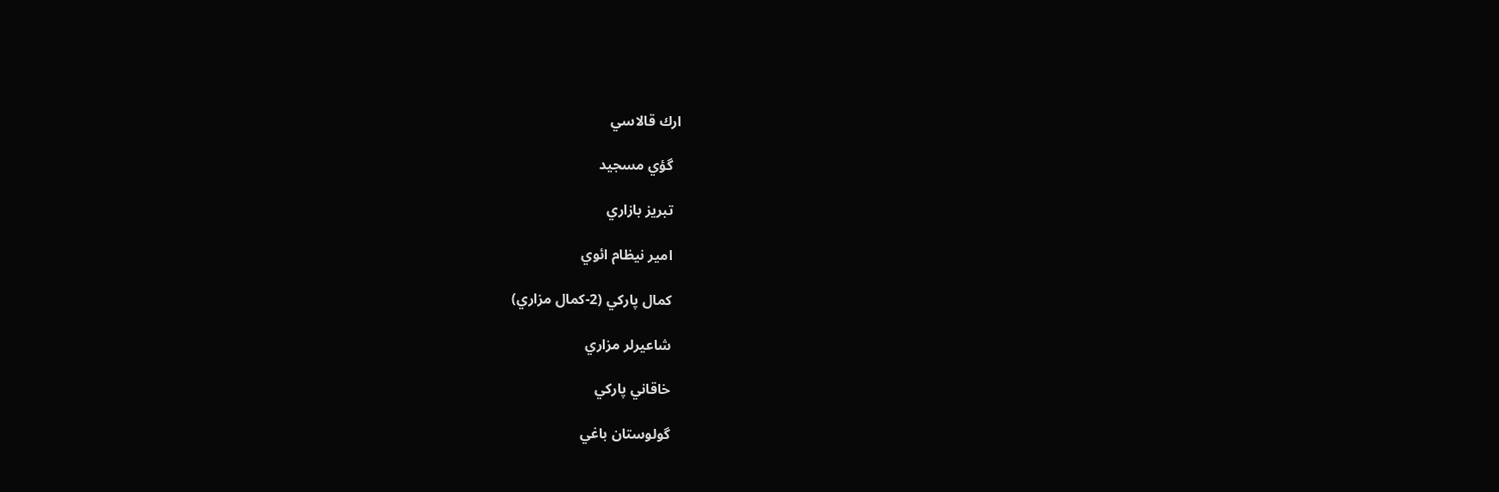ارك قالاسي

  گؤي مسجيد

  تبريز بازاري

  امير نيظام ائوي

  كمال پاركي (2-كمال مزاري)

  شاعيرلر مزاري

  خاقاني پاركي

  گولوستان باغي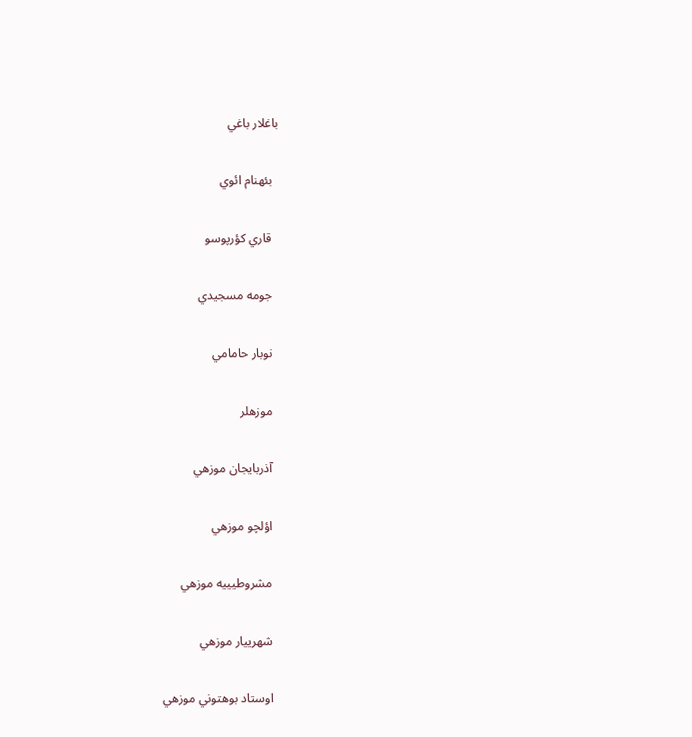باغلار باغي

  بئهنام ائوي

  قاري كؤرپوسو

  جومه مسجيدي

  نوبار حامامي

  موزهلر

  آذربايجان موزهي

  اؤلچو موزهي

  مشروطيييه موزهي

  شهرييار موزهي

  اوستاد بوهتوني موزهي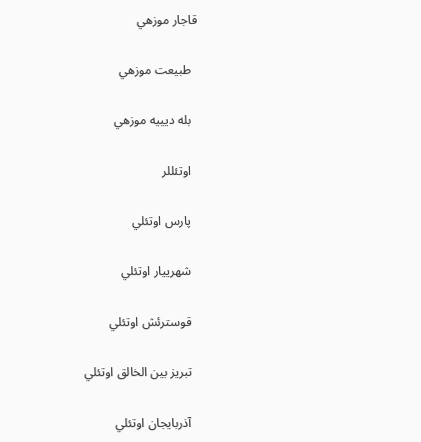قاجار موزهي

  طبيعت موزهي

  بله ديييه موزهي

  اوتئللر

  پارس اوتئلي

  شهرييار اوتئلي

  قوسترئش اوتئلي

  تبريز بين الخالق اوتئلي

  آذربايجان اوتئلي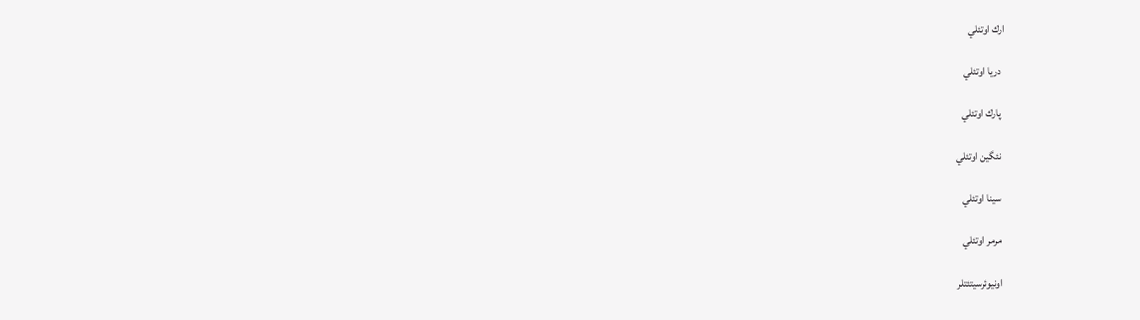ارك اوتئلي

  دريا اوتئلي

  پارك اوتئلي

  نئگين اوتئلي

  سينا اوتئلي

  مرمر اوتئلي

  اونيوئرسيتئتلر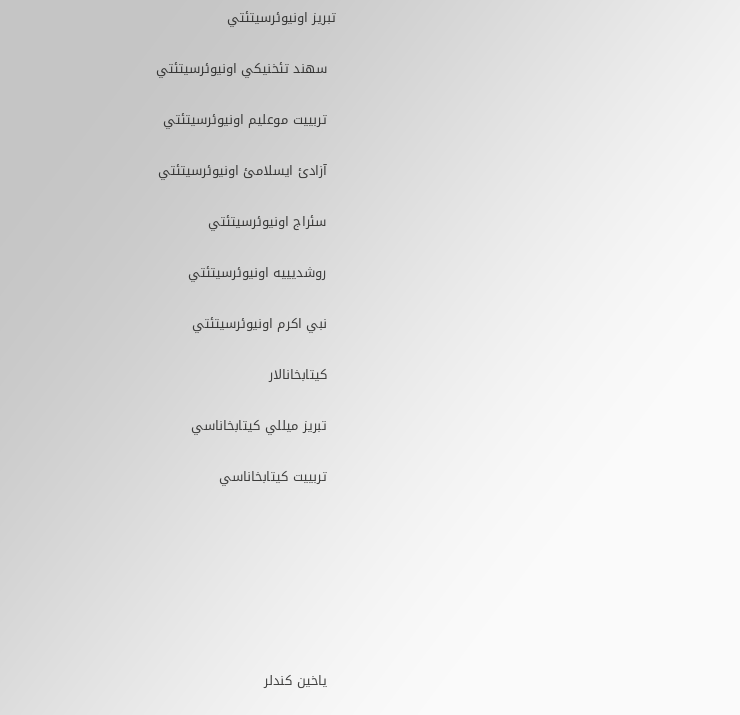تبريز اونيوئرسيتئتي

  سهند تئخنيكي اونيوئرسيتئتي

  تربييت موعليم اونيوئرسيتئتي

  آزادئ ايسلامئ اونيوئرسيتئتي

  سئراج اونيوئرسيتئتي

  روشديييه اونيوئرسيتئتي

  نبي اكرم اونيوئرسيتئتي

  كيتابخانالار

  تبريز ميللي كيتابخاناسي

  تربييت كيتابخاناسي







  ياخين كندلر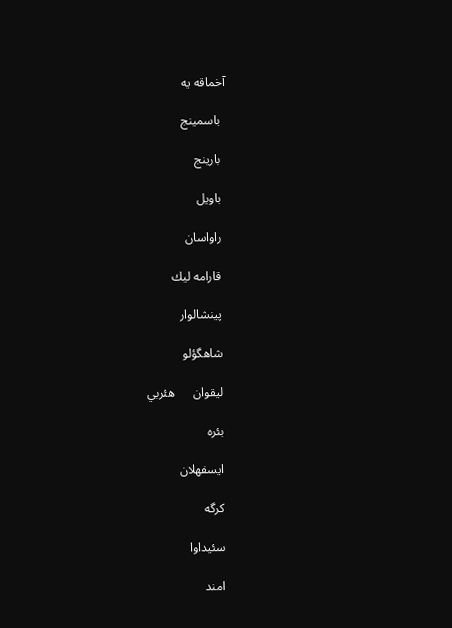آخماقه يه

  باسمينج

  بارينج

  باويل

  راواسان

  قارامه ليك

  پينشالوار

  شاهگؤلو

  ليقوان      هئربي

  بئره

  ايسفهلان

  كرگه

  سئيداوا

  امند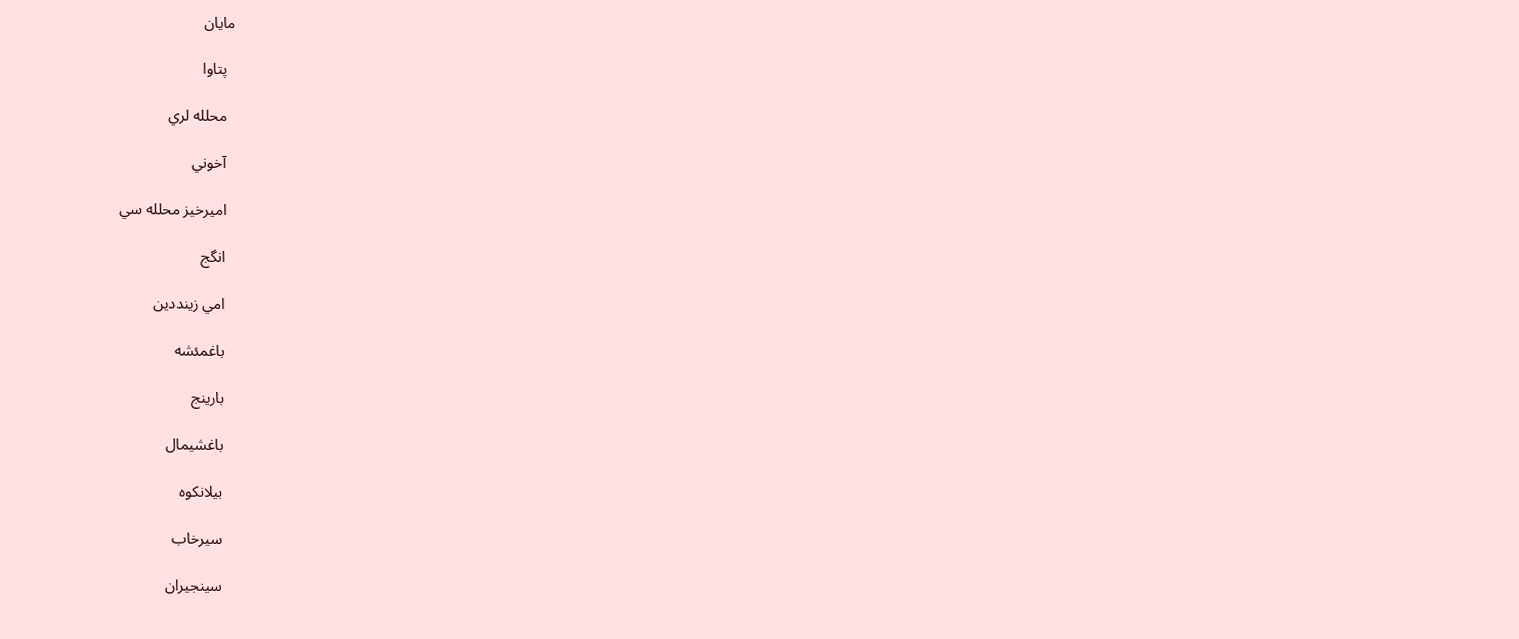مايان

  پتاوا

  محلله لري

  آخوني

  اميرخيز محلله سي

  انگج

  امي زينددين

  باغمئشه

  بارينج

  باغشيمال

  بيلانكوه

  سيرخاب

  سينجيران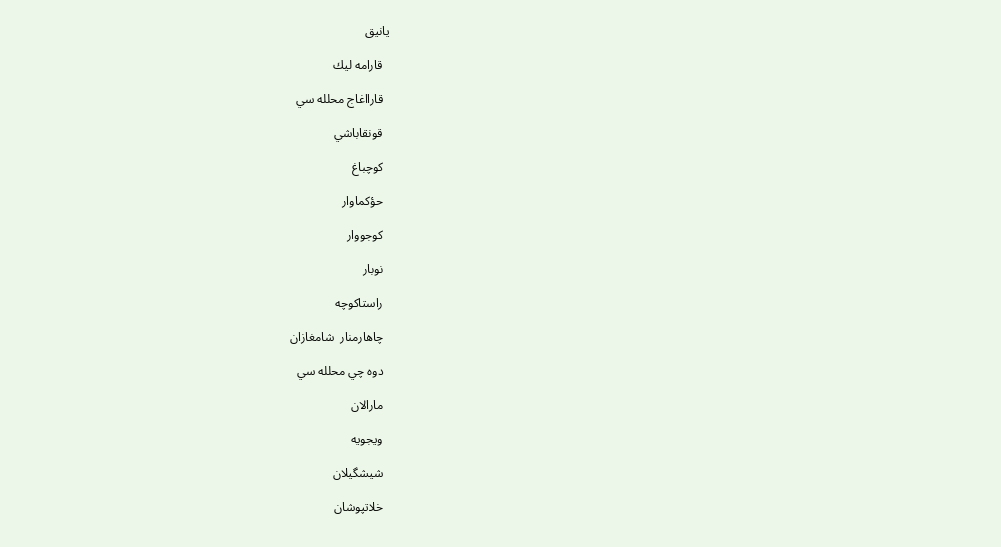يانيق

  قارامه ليك

  قارااغاج محلله سي

  قونقاباشي

  كوچباغ

  حؤكماوار

  كوجووار

  نوبار

  راستاكوچه

  چاهارمنار  شامغازان

  دوه چي محلله سي

  مارالان

  ويجويه

  شيشگيلان

  خلاتپوشان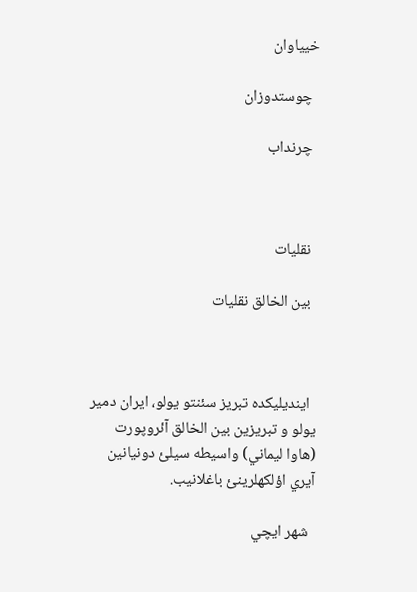خيياوان

  چوستدوزان

  چرنداب



  نقليات

  بين الخالق نقليات



  اينديليكده تبريز سئنتو يولو، ايران دمير يولو و تبريزين بين الخالق آئروپورت (هاوا ليماني) واسيطه سيلئ دونيانين آيري اؤلكهلرينئ باغلانيب.

  شهر ايچي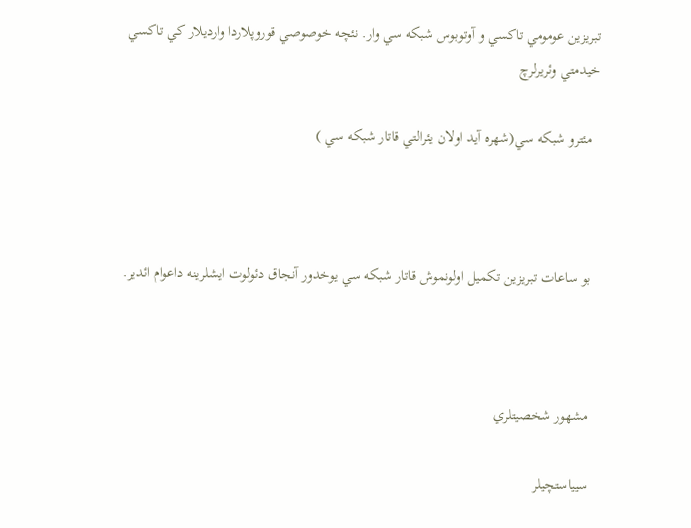تبريزين عومومي تاكسي و آوتوبوس شبكه سي وار. نئچه خوصوصي قوروپلاردا وارديلار كي تاكسي خيدمتي وئريرلرچ

  مئترو شبكه سي(شهره آيد اولان يئرالتي قاتار شبكه سي )



  بو ساعات تبريزين تكميل اولونموش قاتار شبكه سي يوخدور آنجاق دئولوت ايشلرينه داعوام ائدير.



  مشهور شخصيتلري

  سيياستچيلر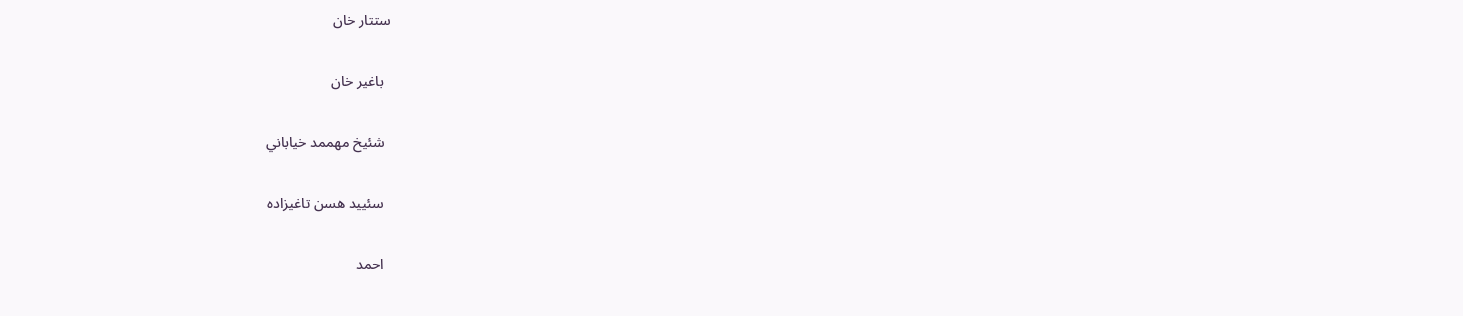ستتار خان

  باغير خان

  شئيخ مهممد خياباني

  سئييد هسن تاغيزاده

  احمد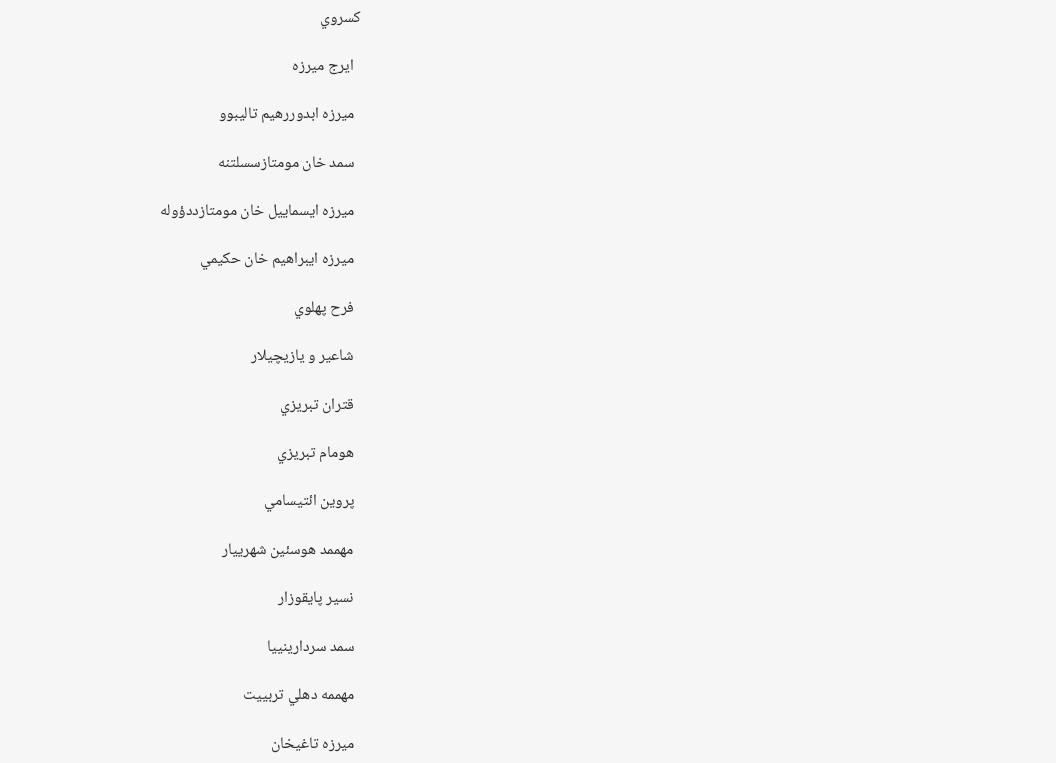كسروي

  ايرج ميرزه

  ميرزه ابدوررهيم تاليبوو

  سمد خان مومتازسسلتنه

  ميرزه ايسماييل خان مومتازددؤوله

  ميرزه ايبراهيم خان حكيمي

  فرح پهلوي

  شاعير و يازيچيلار

  قتران تبريزي

  هومام تبريزي

  پروين ائتيسامي

  مهممد هوسئين شهرييار

  نسير پايقوزار

  سمد سردارينييا

  مهممه دهلي تربييت

  ميرزه تاغيخان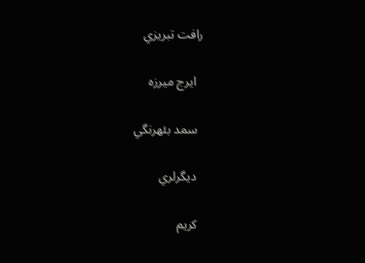رافت تبريزي

  ايرج ميرزه

  سمد بئهرنگي

  ديگرلري

  كريم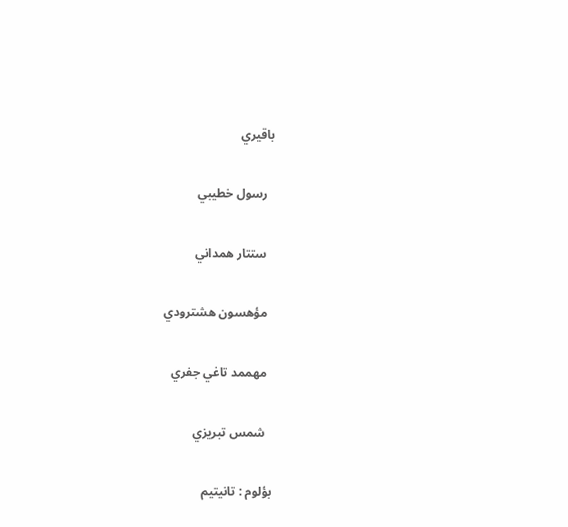باقيري

  رسول خطيبي

  ستتار همداني

  مؤهسون هشترودي

  مهممد تاغي جفري

  شمس تبريزي

بؤلوم : تانيتيم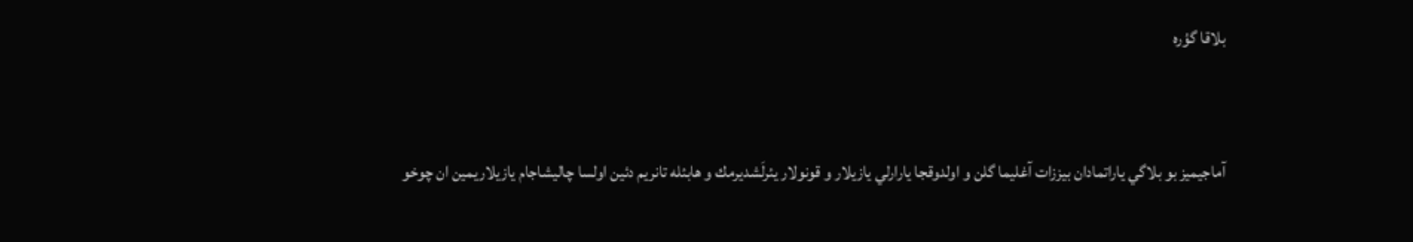بلاقا گؤره


آماجيميز بو بلاگي ياراتمادان بيززات آغليما گلن و اولدوقجا يارارلي يازيلار و قونولار يئرلَشديرمك و هابئله تانريم دئين اولسا چاليشاجام يازيلاريمين ان چوخو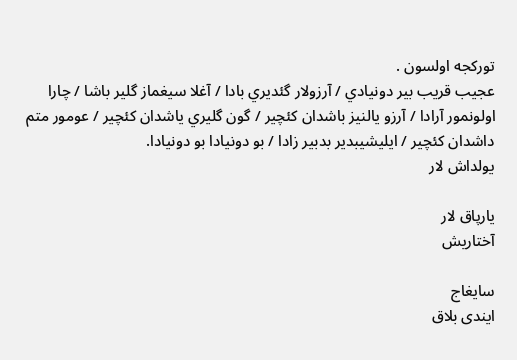توركجه اولسون .
عجيب قريب بير دونيادي / آرزولار گئديري بادا / آغلا سيغماز گلير باشا / چارا اولونمور آرادا / آرزو يالنيز باشدان كئچير / گون گليري ياشدان كئچير / عومور متم داشدان كئچير / ايليشيبدير بدبير زادا / بو دونيادا بو دونيادا.
یولداش لار

یارپاق لار
آختاریش

سایغاج
ایندی بلاق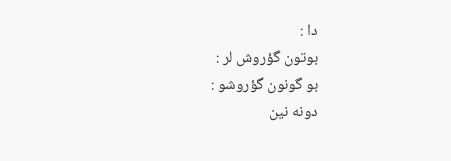دا :
بوتون گؤروش لر :
بو گونون گؤروشو :
دونه نین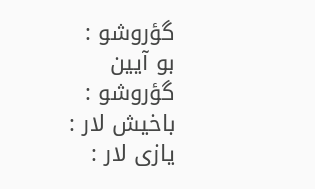گؤروشو :
بو آیین گؤروشو :
باخیش لار :
یازی لار :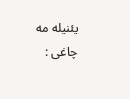یئنیله مه چاغی :